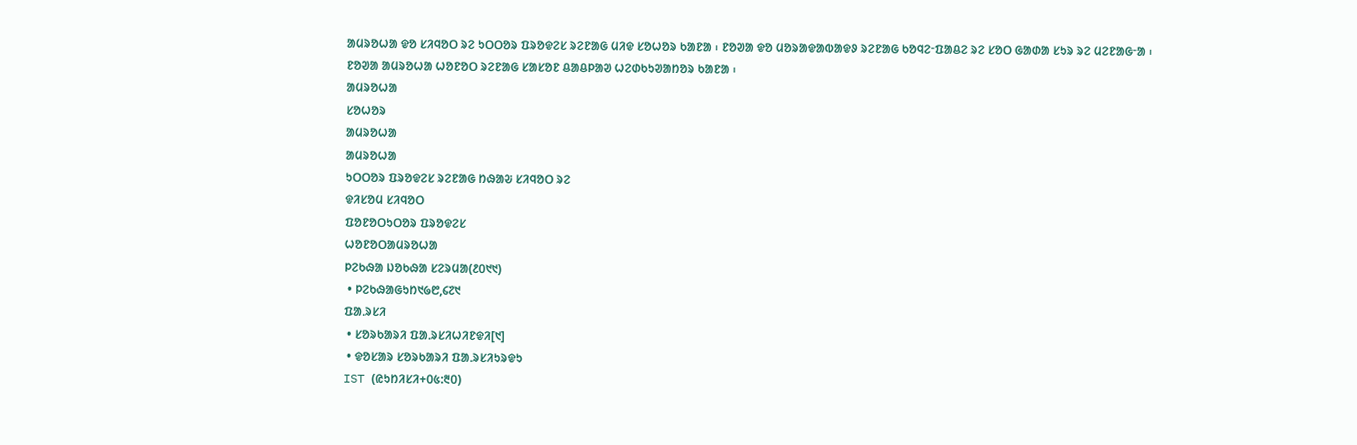ᱟᱢᱨᱚᱦᱟ ᱫᱚ ᱥᱤᱧᱚᱛ ᱨᱮ ᱩᱛᱛᱚᱨ ᱯᱨᱚᱫᱮᱥ ᱨᱮᱱᱟᱜ ᱢᱤᱫ ᱥᱚᱦᱚᱨ ᱠᱟᱱᱟ ᱾ ᱱᱚᱣᱟ ᱫᱚ ᱢᱚᱨᱟᱫᱟᱵᱟᱫᱽ ᱨᱮᱱᱟᱜ ᱠᱚᱧᱮᱼᱯᱟᱪᱮ ᱨᱮ ᱥᱚᱛ ᱜᱟᱰᱟ ᱥᱩᱨ ᱨᱮ ᱢᱮᱱᱟᱜᱼᱟ ᱾ ᱱᱚᱣᱟ ᱟᱢᱨᱚᱦᱟ ᱦᱚᱱᱚᱛ ᱨᱮᱱᱟᱜ ᱥᱟᱥᱚᱱ ᱪᱟᱪᱞᱟᱣ ᱦᱮᱰᱠᱩᱣᱟᱴᱚᱨ ᱠᱟᱱᱟ ᱾
ᱟᱢᱨᱚᱦᱟ
ᱥᱚᱦᱚᱨ
ᱟᱢᱨᱚᱦᱟ
ᱟᱢᱨᱚᱦᱟ
ᱩᱛᱛᱚᱨ ᱯᱨᱚᱫᱮᱥ ᱨᱮᱱᱟᱜ ᱴᱷᱟᱶ ᱥᱤᱧᱚᱛ ᱨᱮ
ᱫᱤᱥᱚᱢ ᱥᱤᱧᱚᱛ
ᱯᱚᱱᱚᱛᱩᱛᱚᱨ ᱯᱨᱚᱫᱮᱥ
ᱦᱚᱱᱚᱛᱟᱢᱨᱚᱦᱟ
ᱞᱮᱠᱷᱟ ᱡᱚᱠᱷᱟ ᱥᱮᱨᱢᱟ(᱒᱐᱑᱑)
 • ᱞᱮᱠᱷᱟᱜᱩᱴ᱑᱙᱘,᱔᱗᱑
ᱯᱟᱹᱨᱥᱤ
 • ᱥᱚᱨᱠᱟᱨᱤ ᱯᱟᱹᱨᱥᱤᱦᱤᱱᱫᱤ[᱑]
 • ᱫᱚᱥᱟᱨ ᱥᱚᱨᱠᱟᱨᱤ ᱯᱟᱹᱨᱥᱤᱩᱨᱫᱩ
IST (ᱭᱩᱴᱤᱥᱤ+᱐᱕:᱓᱐)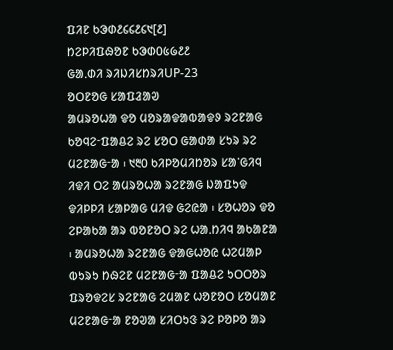ᱯᱤᱱ ᱠᱳᱰ᱒᱔᱔᱒᱔᱑[᱒]
ᱴᱮᱞᱤᱯᱷᱚᱱ ᱠᱳᱰ᱐᱕᱙᱒᱒
ᱜᱟᱹᱰᱤ ᱨᱤᱡᱤᱥᱴᱨᱤUP-23
ᱚᱛᱱᱚᱜ ᱥᱟᱯᱲᱟᱣ
ᱟᱢᱨᱚᱦᱟ ᱫᱚ ᱢᱚᱨᱟᱫᱟᱵᱟᱫᱽ ᱨᱮᱱᱟᱜ ᱠᱚᱧᱮᱼᱯᱟᱪᱮ ᱨᱮ ᱥᱚᱛ ᱜᱟᱰᱟ ᱥᱩᱨ ᱨᱮ ᱢᱮᱱᱟᱜᱼᱟ ᱾ ᱑᱓᱐ ᱠᱤᱞᱚᱢᱤᱴᱚᱨ ᱥᱟᱸᱜᱤᱧ ᱤᱫᱤ ᱛᱮ ᱟᱢᱨᱚᱦᱟ ᱨᱮᱱᱟᱜ ᱡᱟᱯᱩᱫ ᱫᱤᱞᱞᱤ ᱥᱟᱞᱟᱜ ᱢᱤᱫ ᱜᱮᱭᱟ ᱾ ᱥᱚᱦᱚᱨ ᱫᱚ ᱮᱞᱟᱠᱟ ᱟᱨ ᱵᱚᱱᱚᱛ ᱨᱮ ᱦᱟᱹᱴᱤᱧ ᱟᱠᱟᱱᱟ ᱾ ᱟᱢᱨᱚᱦᱟ ᱨᱮᱱᱟᱜ ᱫᱟᱜᱦᱚᱭ ᱦᱮᱢᱟᱞ ᱵᱩᱨᱩ ᱴᱷᱮᱱ ᱢᱮᱱᱟᱜᱼᱟ ᱯᱟᱪᱮ ᱩᱛᱛᱚᱨ ᱯᱨᱚᱫᱮᱥ ᱨᱮᱱᱟᱜ ᱮᱢᱟᱱ ᱦᱚᱱᱚᱛ ᱥᱚᱢᱟᱱ ᱢᱮᱱᱟᱜᱼᱟ ᱱᱚᱣᱟ ᱥᱤᱛᱩᱝ ᱨᱮ ᱞᱚᱞᱚ ᱟᱨ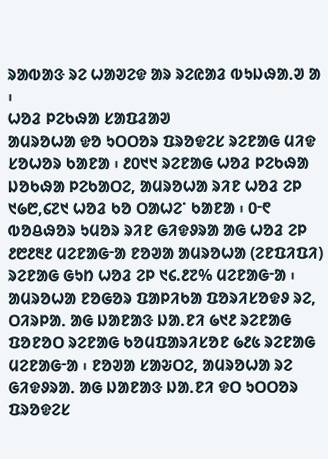ᱨᱟᱵᱟᱝ ᱨᱮ ᱦᱟᱣᱮᱫ ᱟᱨ ᱨᱮᱭᱟᱲ ᱵᱩᱡᱷᱟᱹᱣ ᱟ ᱾
ᱦᱚᱲ ᱞᱮᱠᱷᱟ ᱥᱟᱯᱲᱟᱣ
ᱟᱢᱨᱚᱦᱟ ᱫᱚ ᱩᱛᱛᱚᱨ ᱯᱨᱚᱫᱮᱥ ᱨᱮᱱᱟᱜ ᱢᱤᱫ ᱥᱚᱦᱚᱨ ᱠᱟᱱᱟ ᱾ ᱒᱐᱑᱑ ᱨᱮᱱᱟᱜ ᱦᱚᱲ ᱞᱮᱠᱷᱟ ᱡᱚᱠᱷᱟ ᱞᱮᱠᱟᱛᱮ, ᱟᱢᱨᱚᱦᱟ ᱨᱤᱱ ᱦᱚᱲ ᱮᱞ ᱑᱙᱘,᱔᱗᱑ ᱦᱚᱲ ᱠᱚ ᱛᱟᱦᱮᱸ ᱠᱟᱱᱟ ᱾ ᱐ᱼ᱖ ᱵᱚᱪᱷᱚᱨ ᱩᱢᱚᱨ ᱨᱤᱱ ᱜᱤᱫᱽᱨᱟ ᱟᱜ ᱦᱚᱲ ᱮᱞ ᱒᱘᱒᱓᱒ ᱢᱮᱱᱟᱜᱼᱟ ᱱᱚᱣᱟ ᱟᱢᱨᱚᱦᱟ (ᱮᱱᱯᱤᱯᱤ) ᱨᱮᱱᱟᱜ ᱜᱩᱴ ᱦᱚᱲ ᱮᱞ ᱑᱔.᱒᱗% ᱢᱮᱱᱟᱜᱼᱟ ᱾ ᱟᱢᱨᱚᱦᱟ ᱱᱚᱜᱚᱨ ᱯᱟᱞᱤᱠᱟ ᱯᱚᱨᱤᱥᱚᱫᱽ ᱨᱮ, ᱛᱤᱨᱞᱟᱹ ᱟᱜ ᱡᱟᱱᱟᱝ ᱡᱟᱹᱱᱤ ᱙᱑᱒ ᱨᱮᱱᱟᱜ ᱯᱚᱱᱚᱛ ᱨᱮᱱᱟᱜ ᱠᱚᱢᱯᱟᱨᱤᱥᱚᱱ ᱙᱒᱕ ᱨᱮᱱᱟᱜ ᱢᱮᱱᱟᱜᱼᱟ ᱾ ᱱᱚᱣᱟ ᱥᱟᱶᱛᱮ, ᱟᱢᱨᱚᱦᱟ ᱨᱮ ᱜᱤᱫᱽᱨᱟᱹ ᱟᱜ ᱡᱟᱱᱟᱝ ᱡᱟᱹᱱᱤ ᱫᱛ ᱩᱛᱛᱚᱨ ᱯᱨᱚᱫᱮᱥ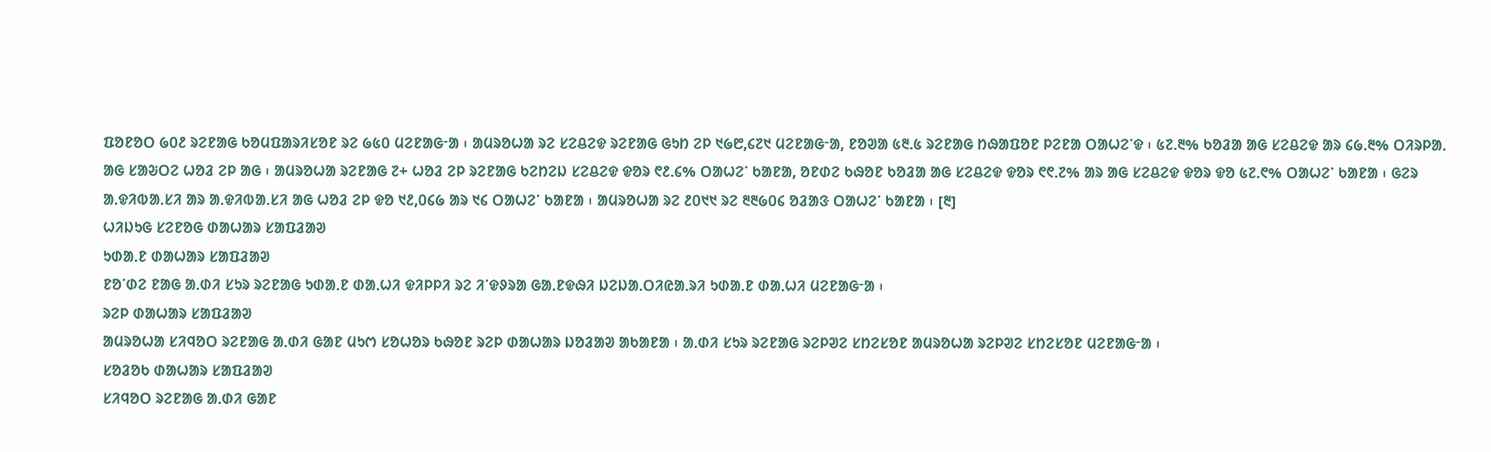ᱯᱚᱱᱚᱛ ᱙᱐᱒ ᱨᱮᱱᱟᱜ ᱠᱚᱢᱯᱟᱨᱤᱥᱚᱱ ᱨᱮ ᱙᱕᱐ ᱢᱮᱱᱟᱜᱼᱟ ᱾ ᱟᱢᱨᱚᱦᱟ ᱨᱮ ᱥᱮᱪᱮᱫ ᱨᱮᱱᱟᱜ ᱜᱩᱴ ᱮᱞ ᱑᱙᱘,᱔᱗᱑ ᱢᱮᱱᱟᱜᱼᱟ, ᱱᱚᱣᱟ ᱕᱓.᱕ ᱨᱮᱱᱟᱜ ᱴᱷᱟᱯᱚᱱ ᱞᱮᱱᱟ ᱛᱟᱦᱮᱸᱫ ᱾ ᱕᱗.᱓% ᱠᱚᱲᱟ ᱟᱜ ᱥᱮᱪᱮᱫ ᱟᱨ ᱔᱙.᱓% ᱛᱤᱨᱞᱟᱹ ᱟᱜ ᱥᱟᱶᱛᱮ ᱦᱚᱲ ᱮᱞ ᱟᱜ ᱾ ᱟᱢᱨᱚᱦᱟ ᱨᱮᱱᱟᱜ ᱗+ ᱦᱚᱲ ᱮᱞ ᱨᱮᱱᱟᱜ ᱠᱮᱴᱮᱡ ᱥᱮᱪᱮᱫ ᱫᱚᱨ ᱖᱒.᱔% ᱛᱟᱦᱮᱸ ᱠᱟᱱᱟ, ᱚᱱᱰᱮ ᱠᱷᱚᱱ ᱠᱚᱲᱟ ᱟᱜ ᱥᱮᱪᱮᱫ ᱫᱚᱨ ᱖᱖ᱹ᱗% ᱟᱨ ᱟᱜ ᱥᱮᱪᱮᱫ ᱫᱚᱨ ᱫᱚ ᱕᱗.᱖% ᱛᱟᱦᱮᱸ ᱠᱟᱱᱟ ᱾ ᱜᱮᱨ ᱟᱹᱫᱤᱵᱟᱹᱥᱤ ᱟᱨ ᱟᱹᱫᱤᱵᱟᱹᱥᱤ ᱟᱜ ᱦᱚᱲ ᱮᱞ ᱫᱚ ᱑᱒,᱐᱔᱙ ᱟᱨ ᱑᱔ ᱛᱟᱦᱮᱸ ᱠᱟᱱᱟ ᱾ ᱟᱢᱨᱚᱦᱟ ᱨᱮ ᱒᱐᱑᱑ ᱨᱮ ᱓᱓᱙᱐᱔ ᱚᱲᱟᱝ ᱛᱟᱦᱮᱸ ᱠᱟᱱᱟ ᱾ [᱓]
ᱦᱤᱡᱩᱜ ᱥᱮᱱᱚᱜ ᱰᱟᱦᱟᱨ ᱥᱟᱯᱲᱟᱣ
ᱩᱰᱟᱹᱱ ᱰᱟᱦᱟᱨ ᱥᱟᱯᱲᱟᱣ
ᱱᱚᱸᱰᱮ ᱱᱟᱜ ᱟᱹᱰᱤ ᱥᱩᱨ ᱨᱮᱱᱟᱜ ᱩᱰᱟᱹᱱ ᱰᱟᱹᱦᱤ ᱫᱤᱞᱞᱤ ᱨᱮ ᱤᱸᱫᱽᱨᱟ ᱜᱟᱹᱱᱫᱷᱤ ᱡᱮᱡᱟᱹᱛᱤᱭᱟᱹᱨᱤ ᱩᱰᱟᱹᱱ ᱰᱟᱹᱦᱤ ᱢᱮᱱᱟᱜᱼᱟ ᱾
ᱨᱮᱞ ᱰᱟᱦᱟᱨ ᱥᱟᱯᱲᱟᱣ
ᱟᱢᱨᱚᱦᱟ ᱥᱤᱧᱚᱛ ᱨᱮᱱᱟᱜ ᱟᱹᱰᱤ ᱜᱟᱱ ᱢᱩᱬ ᱥᱚᱦᱚᱨ ᱠᱷᱚᱱ ᱨᱮᱞ ᱰᱟᱦᱟᱨ ᱡᱚᱲᱟᱣ ᱟᱠᱟᱱᱟ ᱾ ᱟᱹᱰᱤ ᱥᱩᱨ ᱨᱮᱱᱟᱜ ᱨᱮᱞᱣᱮ ᱥᱴᱮᱥᱚᱱ ᱟᱢᱨᱚᱦᱟ ᱨᱮᱞᱣᱮ ᱥᱴᱮᱥᱚᱱ ᱢᱮᱱᱟᱜᱼᱟ ᱾
ᱥᱚᱲᱚᱠ ᱰᱟᱦᱟᱨ ᱥᱟᱯᱲᱟᱣ
ᱥᱤᱧᱚᱛ ᱨᱮᱱᱟᱜ ᱟᱹᱰᱤ ᱜᱟᱱ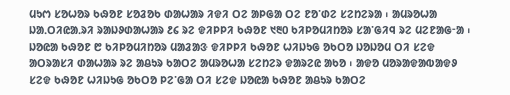ᱢᱩᱬ ᱥᱚᱦᱚᱨ ᱠᱷᱚᱱ ᱥᱚᱲᱚᱠ ᱰᱟᱦᱟᱨ ᱤᱫᱤ ᱛᱮ ᱟᱞᱜᱟ ᱛᱮ ᱱᱚᱸᱰᱮ ᱥᱮᱴᱮᱨᱟ ᱾ ᱟᱢᱨᱚᱦᱟ ᱡᱟᱹᱛᱤᱭᱟᱹᱨᱤ ᱨᱟᱡᱽᱰᱟᱦᱟᱨ ᱒᱔ ᱨᱮ ᱫᱤᱞᱞᱤ ᱠᱷᱚᱱ ᱑᱓᱐ ᱠᱤᱞᱚᱢᱤᱴᱚᱨ ᱥᱟᱸᱜᱤᱧ ᱨᱮ ᱢᱮᱱᱟᱜᱼᱟ ᱾ ᱡᱚᱭᱟ ᱠᱷᱚᱱ ᱘ ᱠᱤᱞᱚᱢᱤᱴᱚᱨ ᱢᱟᱲᱟᱝ ᱫᱤᱞᱞᱤ ᱠᱷᱚᱱ ᱦᱤᱡᱩᱜ ᱚᱠᱛᱚ ᱡᱚᱡᱚᱢ ᱛᱤ ᱥᱮᱫ ᱟᱛᱨᱟᱥᱤ ᱰᱟᱦᱟᱨ ᱨᱮ ᱟᱪᱩᱨ ᱠᱟᱛᱮ ᱟᱢᱨᱚᱦᱟ ᱥᱮᱴᱮᱨ ᱫᱟᱨᱮᱭ ᱟᱠᱚ ᱾ ᱟᱫᱚ ᱢᱚᱨᱟᱫᱟᱵᱟᱫᱽ ᱥᱮᱫ ᱠᱷᱚᱱ ᱦᱤᱡᱩᱜ ᱚᱠᱛᱚ ᱞᱮᱸᱜᱟ ᱛᱤ ᱥᱮᱫ ᱡᱚᱭᱟ ᱠᱷᱚᱱ ᱟᱪᱩᱨ ᱠᱟᱛᱮ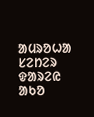ᱟᱢᱨᱚᱦᱟ ᱥᱮᱴᱮᱨ ᱫᱟᱨᱮᱭ ᱟᱠᱚ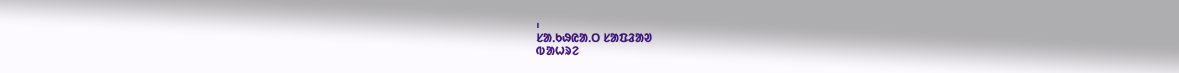᱾
ᱥᱟᱹᱠᱷᱭᱟᱹᱛ ᱥᱟᱯᱲᱟᱣ
ᱵᱟᱦᱨᱮ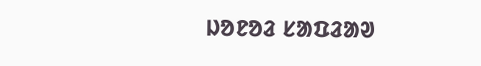ᱡᱚᱱᱚᱲ ᱥᱟᱯᱲᱟᱣ